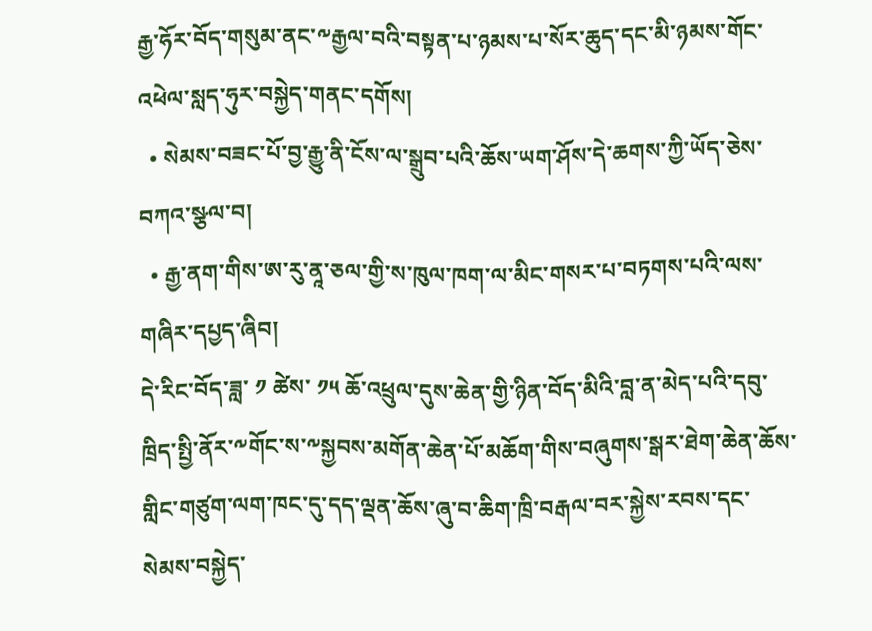རྒྱ་ཧོར་བོད་གསུམ་ནང་༸རྒྱལ་བའི་བསྟན་པ་ཉམས་པ་སོར་ཆུད་དང་མི་ཉམས་གོང་འཕེལ་སླད་ཧུར་བསྐྱེད་གནང་དགོས།
  • སེམས་བཟང་པོ་བྱ་རྒྱུ་ནི་ངོས་ལ་སྒྲུབ་པའི་ཆོས་ཡག་ཤོས་དེ་ཆགས་ཀྱི་ཡོད་ཅེས་བཀའ་སྩལ་བ།
  • རྒྱ་ནག་གིས་ཨ་རུ་ནཱ་ཅལ་གྱི་ས་ཁུལ་ཁག་ལ་མིང་གསར་པ་བཏགས་པའི་ལས་གཞིར་དཔྱད་ཞིབ།
དེ་རིང་བོད་ཟླ་ ༡ ཚེས་ ༡༥ ཆོ་འཕྲུལ་དུས་ཆེན་གྱི་ཉིན་བོད་མིའི་བླ་ན་མེད་པའི་དབུ་ཁྲིད་སྤྱི་ནོར་༸གོང་ས་༸སྐྱབས་མགོན་ཆེན་པོ་མཆོག་གིས་བཞུགས་སྒར་ཐེག་ཆེན་ཆོས་གླིང་གཙུག་ལག་ཁང་དུ་དད་ལྡན་ཆོས་ཞུ་བ་ཆིག་ཁྲི་བརྒལ་བར་སྐྱེས་རབས་དང་སེམས་བསྐྱེད་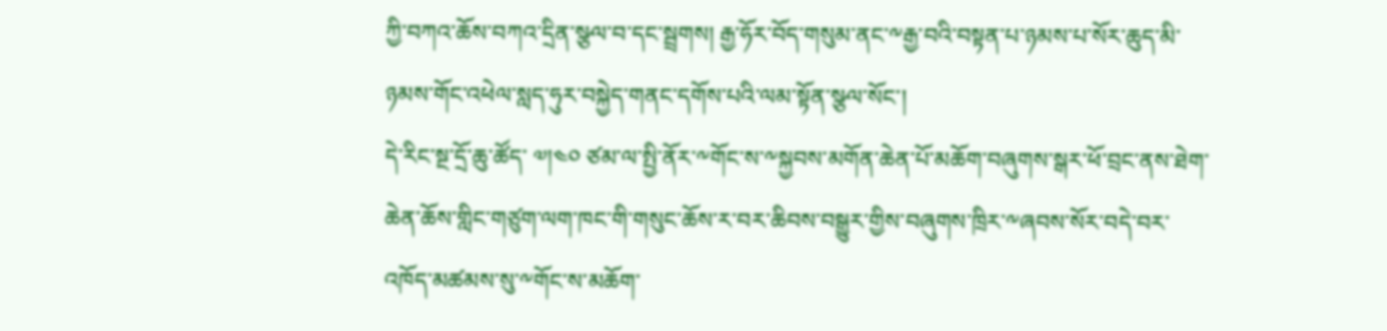ཀྱི་བཀའ་ཆོས་བཀའ་དྲིན་སྩལ་བ་དང་སྦྲགས། རྒྱ་ཧོར་བོད་གསུམ་ནང་༸རྒྱ་བའི་བསྟན་པ་ཉམས་པ་སོར་ཆུད་མི་ཉམས་གོང་འཕེལ་སླད་ཧུར་བསྐྱེད་གནང་དགོས་པའི་ལམ་སྟོན་སྩལ་སོང་།
དེ་རིང་སྔ་དྲོ་ཆུ་ཚོད་ ༧།༤༠ ཙམ་ལ་སྤྱི་ནོར་༸གོང་ས་༸སྐྱབས་མགོན་ཆེན་པོ་མཆོག་བཞུགས་སྒར་ཕོ་བྲང་ནས་ཐེག་ཆེན་ཆོས་གླིང་གཙུག་ལག་ཁང་གི་གསུང་ཆོས་ར་བར་ཆིབས་བསྒྱུར་གྱིས་བཞུགས་ཁྲིར་༸ཞབས་སོར་བདེ་བར་འཁོད་མཚམས་སུ་༸གོང་ས་མཆོག་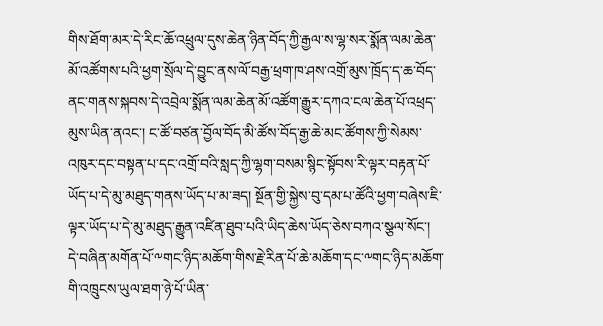གིས་ཐོག་མར་དེ་རིང་ཆོ་འཕྲུལ་དུས་ཆེན་ཉིན་བོད་ཀྱི་རྒྱལ་ས་ལྷ་སར་སྨོན་ལམ་ཆེན་མོ་འཚོགས་པའི་ཕྱག་སྲོལ་དེ་བྱུང་ནས་ལོ་བརྒྱ་ཕྲག་ཁ་ཤས་འགྲོ་མུས་ཁྲོད་ད་ཆ་བོད་ནང་གནས་སྐབས་དེ་འབྲེལ་སྨོན་ལམ་ཆེན་མོ་འཚོག་རྒྱུར་དཀའ་ངལ་ཆེན་པོ་འཕྲད་མུས་ཡིན་ནའང་། ང་ཚོ་བཙན་བྱོལ་བོད་མི་ཚོས་བོད་རྒྱ་ཆེ་མང་ཚོགས་ཀྱི་སེམས་འཁུར་དང་བསྟན་པ་དང་འགྲོ་བའི་སླད་ཀྱི་ལྷག་བསམ་སྙིང་སྟོབས་རི་ལྟར་བརྟན་པོ་ཡོད་པ་དེ་མུ་མཐུད་གནས་ཡོད་པ་མ་ཟད། སྔོན་གྱི་སྐྱེས་བུ་དམ་པ་ཚོའི་ཕྱག་བཞེས་ཇི་ལྟར་ཡོད་པ་དེ་མུ་མཐུད་རྒྱུན་འཛིན་ཐུབ་པའི་ཡིད་ཆེས་ཡོད་ཅེས་བཀའ་སྩལ་སོང་།
དེ་བཞིན་མགོན་པོ་༸གང་ཉིད་མཆོག་གིས་རྗེ་རིན་པོ་ཆེ་མཆོག་དང་༸གང་ཉིད་མཆོག་གི་འཁྲུངས་ཡུལ་ཐག་ཉེ་པོ་ཡིན་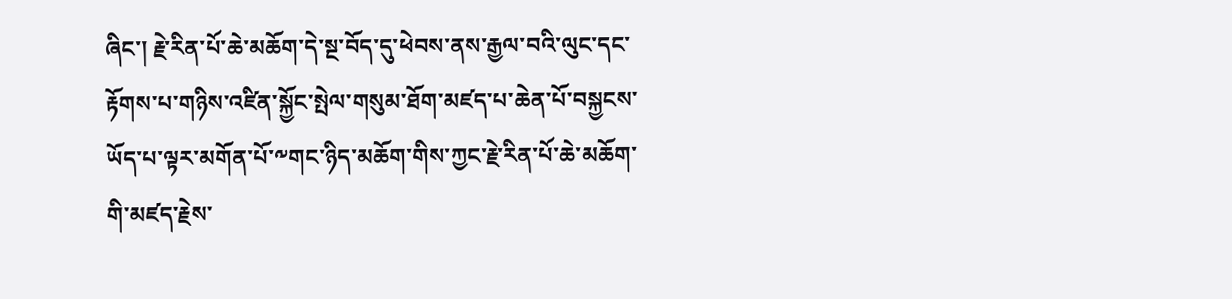ཞིང་། རྗེ་རིན་པོ་ཆེ་མཆོག་དེ་སྔ་བོད་དུ་ཕེབས་ནས་རྒྱལ་བའི་ལུང་དང་རྟོགས་པ་གཉིས་འཛིན་སྐྱོང་སྤེལ་གསུམ་ཐོག་མཛད་པ་ཆེན་པོ་བསྐྱངས་ཡོད་པ་ལྟར་མགོན་པོ་༸གང་ཉིད་མཆོག་གིས་ཀྱང་རྗེ་རིན་པོ་ཆེ་མཆོག་གི་མཛད་རྗེས་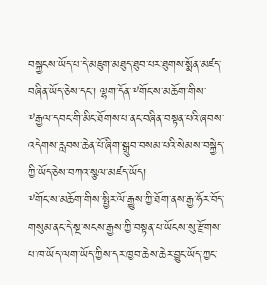བསྐྱངས་ཡོད་པ་དེ་མཇུག་མཐུད་ཐུབ་པར་ཐུགས་སྨོན་མཛད་བཞིན་ཡོད་ཅེས་དང་། ལྷག་དོན་༸གོང་ས་མཆོག་གིས་༸རྒྱལ་དབང་གི་མིང་ཐོགས་པ་ནང་བཞིན་བསྟན་པའི་ཞབས་འདེགས་རླབས་ཆེན་པོ་ཞིག་སྒྲུབ་བསམ་པའི་སེམས་བསྐྱེད་ཀྱི་ཡོད་ཅེས་བཀའ་སྩལ་མཛད་ཡོད།
༸གོང་ས་མཆོག་གིས་སྤྱིར་ལོ་རྒྱུས་ཀྱི་ཐོག་ནས་རྒྱ་ཧོར་བོད་གསུམ་ནང་དེ་སྔ་སངས་རྒྱས་ཀྱི་བསྟན་པ་ཡོངས་སུ་རྫོགས་པ་ཁ་ཡོད་ལག་ཡོད་ཀྱིས་དར་ཁྱབ་ཆེས་ཆེར་བྱུང་ཡོད་ཀྱང་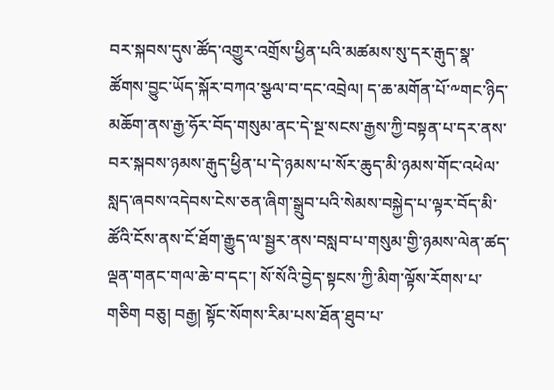བར་སྐབས་དུས་ཚོད་འགྱུར་འགྲོས་ཕྱིན་པའི་མཚམས་སུ་དར་རྒུད་སྣ་ཚོགས་བྱུང་ཡོད་སྐོར་བཀའ་སྩལ་བ་དང་འབྲེལ། ད་ཆ་མགོན་པོ་༸གང་ཉིད་མཆོག་ནས་རྒྱ་ཧོར་བོད་གསུམ་ནང་དེ་སྔ་སངས་རྒྱས་ཀྱི་བསྟན་པ་དར་ནས་བར་སྐབས་ཉམས་རྒུད་ཕྱིན་པ་དེ་ཉམས་པ་སོར་ཆུད་མི་ཉམས་གོང་འཕེལ་སླད་ཞབས་འདེབས་ངེས་ཅན་ཞིག་སྒྲུབ་པའི་སེམས་བསྐྱེད་པ་ལྟར་བོད་མི་ཚོའི་ངོས་ནས་ངོ་ཐོག་རྒྱུད་ལ་སྦྱར་ནས་བསླབ་པ་གསུམ་གྱི་ཉམས་ལེན་ཚད་ལྡན་གནང་གལ་ཆེ་བ་དང་། སོ་སོའི་བྱེད་སྟངས་ཀྱི་མིག་ལྟོས་རོགས་པ་གཅིག བཅུ། བརྒྱ། སྟོང་སོགས་རིམ་པས་ཐོན་ཐུབ་པ་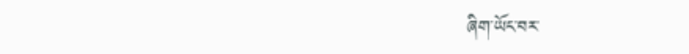ཞིག་ཡོང་བར་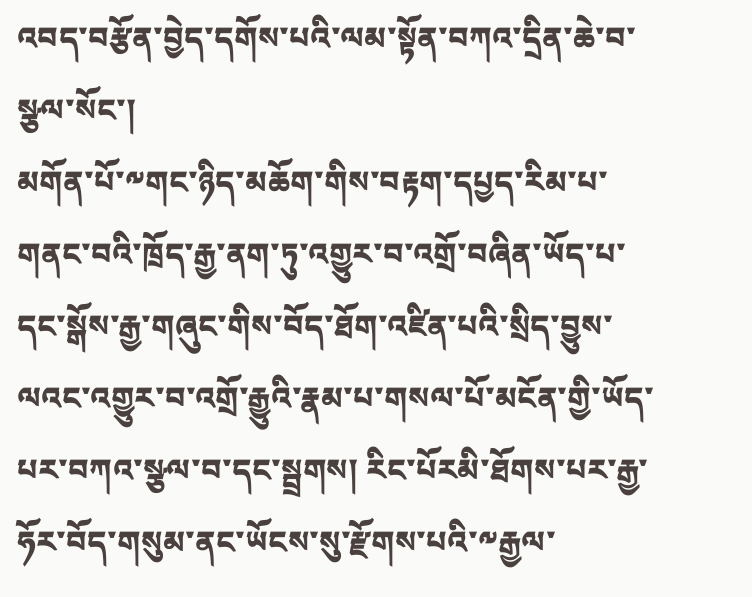འབད་བརྩོན་བྱེད་དགོས་པའི་ལམ་སྟོན་བཀའ་དྲིན་ཆེ་བ་སྩལ་སོང་།
མགོན་པོ་༸གང་ཉིད་མཆོག་གིས་བརྟག་དཔྱད་རིམ་པ་གནང་བའི་ཁྲོད་རྒྱ་ནག་ཏུ་འགྱུར་བ་འགྲོ་བཞིན་ཡོད་པ་དང་སྒོས་རྒྱ་གཞུང་གིས་བོད་ཐོག་འཛིན་པའི་སྲིད་བྱུས་ལའང་འགྱུར་བ་འགྲོ་རྒྱུའི་རྣམ་པ་གསལ་པོ་མངོན་གྱི་ཡོད་པར་བཀའ་སྩལ་བ་དང་སྦྲགས། རིང་པོརམི་ཐོགས་པར་རྒྱ་ཧོར་བོད་གསུམ་ནང་ཡོངས་སུ་རྫོགས་པའི་༸རྒྱལ་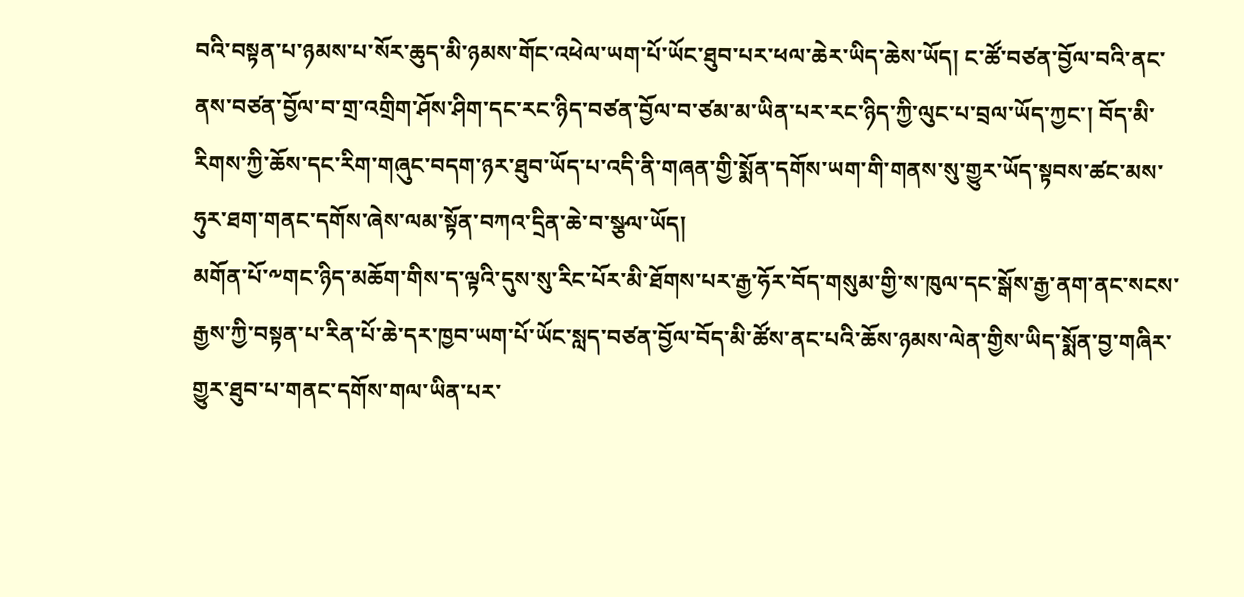བའི་བསྟན་པ་ཉམས་པ་སོར་ཆུད་མི་ཉམས་གོང་འཕེལ་ཡག་པོ་ཡོང་ཐུབ་པར་ཕལ་ཆེར་ཡིད་ཆེས་ཡོད། ང་ཚོ་བཙན་བྱོལ་བའི་ནང་ནས་བཙན་བྱོལ་བ་གྲ་འགྲིག་ཤོས་ཤིག་དང་རང་ཉིད་བཙན་བྱོལ་བ་ཙམ་མ་ཡིན་པར་རང་ཉིད་ཀྱི་ལུང་པ་བྲལ་ཡོད་ཀྱང་། བོད་མི་རིགས་ཀྱི་ཆོས་དང་རིག་གཞུང་བདག་ཉར་ཐུབ་ཡོད་པ་འདི་ནི་གཞན་གྱི་སྨོན་དགོས་ཡག་གི་གནས་སུ་གྱུར་ཡོད་སྟབས་ཚང་མས་ཧུར་ཐག་གནང་དགོས་ཞེས་ལམ་སྟོན་བཀའ་དྲིན་ཆེ་བ་སྩལ་ཡོད།
མགོན་པོ་༸གང་ཉིད་མཆོག་གིས་ད་ལྟའི་དུས་སུ་རིང་པོར་མི་ཐོགས་པར་རྒྱ་ཧོར་བོད་གསུམ་གྱི་ས་ཁུལ་དང་སྒོས་རྒྱ་ནག་ནང་སངས་རྒྱས་ཀྱི་བསྟན་པ་རིན་པོ་ཆེ་དར་ཁྱབ་ཡག་པོ་ཡོང་སླད་བཙན་བྱོལ་བོད་མི་ཚོས་ནང་པའི་ཆོས་ཉམས་ལེན་གྱིས་ཡིད་སྨོན་བྱ་གཞིར་གྱུར་ཐུབ་པ་གནང་དགོས་གལ་ཡིན་པར་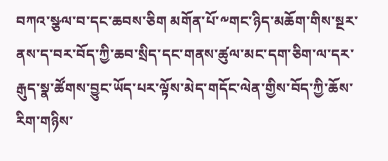བཀའ་སྩལ་བ་དང་ཆབས་ཅིག མགོན་པོ་༸གང་ཉིད་མཆོག་གིས་སྔར་ནས་ད་བར་བོད་ཀྱི་ཆབ་སྲིད་དང་གནས་ཚུལ་མང་དག་ཅིག་ལ་དར་རྒུད་སྣ་ཚོགས་བྱུང་ཡོད་པར་ལྟོས་མེད་གདོང་ལེན་གྱིས་བོད་ཀྱི་ཆོས་རིག་གཉིས་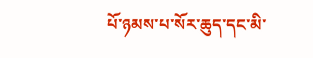པོ་ཉམས་པ་སོར་ཆུད་དང་མི་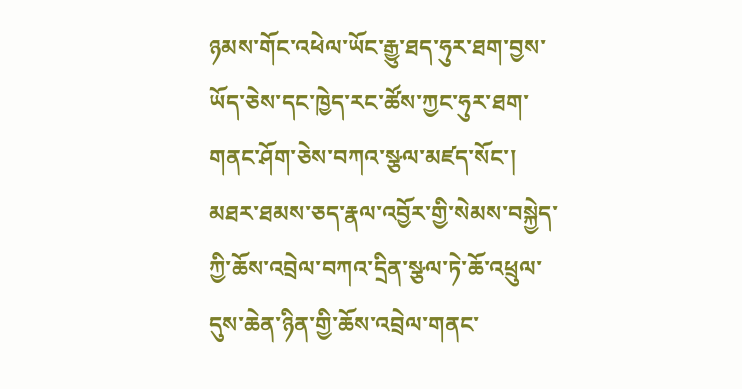ཉམས་གོང་འཕེལ་ཡོང་རྒྱུ་ཐད་ཧུར་ཐག་བྱས་ཡོད་ཅེས་དང་ཁྱེད་རང་ཚོས་ཀྱང་ཧུར་ཐག་གནང་ཤོག་ཅེས་བཀའ་སྩལ་མཛད་སོང་།
མཐར་ཐམས་ཅད་རྣལ་འབྱོར་གྱི་སེམས་བསྐྱེད་ཀྱི་ཆོས་འབྲེལ་བཀའ་དྲིན་སྩལ་ཏེ་ཆོ་འཕྲུལ་དུས་ཆེན་ཉིན་གྱི་ཆོས་འབྲེལ་གནང་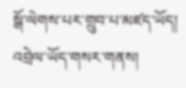སྒོ་ལེགས་པར་གྲུབ་པ་མཛད་ཡོད།
འབྲེལ་ཡོད་གསར་གནས།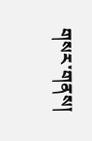གསར་གནས།